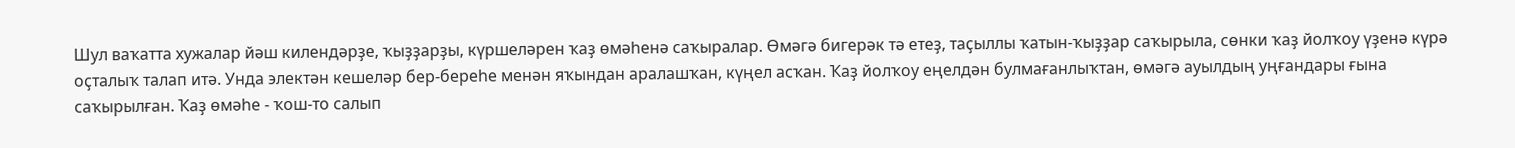Шул ваҡатта хужалар йәш килендәрҙе, ҡыҙҙарҙы, күршеләрен ҡаҙ өмәһенә саҡыралар. Өмәгә бигерәк тә етеҙ, таҫыллы ҡатын-ҡыҙҙар саҡырыла, сөнки ҡаҙ йолҡоу үҙенә күрә оҫталыҡ талап итә. Унда электән кешеләр бер-береһе менән яҡындан аралашҡан, күңел асҡан. Ҡаҙ йолҡоу еңелдән булмағанлыҡтан, өмәгә ауылдың уңғандары ғына саҡырылған. Ҡаҙ өмәһе - ҡош-то салып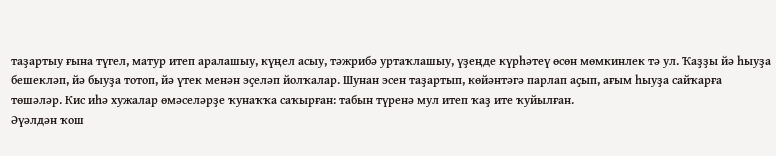таҙартыу ғына түгел, матур итеп аралашыу, күңел асыу, тәжрибә уртаҡлашыу, үҙеңде күрһәтеү өсөн мөмкинлек тә ул. Ҡаҙҙы йә һыуҙа бешекләп, йә быуҙа тотоп, йә үтек менән эҫеләп йолҡалар. Шунан эсен таҙартып, көйәнтәгә парлап аҫып, ағым һыуҙа сайҡарға төшәләр. Кис иһә хужалар өмәселәрҙе ҡунаҡҡа саҡырған: табын түренә мул итеп ҡаҙ ите ҡуйылған.
Әүәлдән ҡош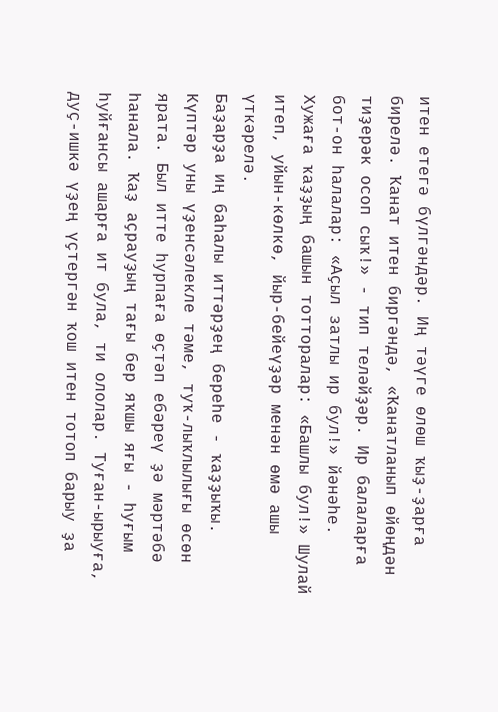итен етегә бүлгәндәр. Иң тәүге өлөш ҡыҙ-ҙарға бирелә. Ҡанат итен биргәндә, «Ҡанатланып өйөңдән тиҙерәк осоп сыҡ!» - тип теләйҙәр. Ир балаларға бот-он һалалар: «Аҫыл затлы ир бул!» йәнәһе. Хужаға ҡаҙҙың башын тотторалар: «Башлы бул!» Шулай итеп, уйын-көлкө, йыр-бейеүҙәр менән өмә ашы үткәрелә.
Баҙарҙа иң баһалы иттәрҙең береһе - ҡаҙҙыҡы. Күптәр уны үҙенсәлекле тәме, туҡ-лыҡлылығы өсөн ярата. Был итте һурпаға өҫтәп ебәреү ҙә мәртәбә һанала. Ҡаҙ аҫрауҙың тағы бер яҡшы яғы - һуғым һуйғансы ашарға ит була, ти ололар. Туған-ырыуға, дуҫ-ишкә үҙең үҫтергән ҡош итен тотоп барыу ҙа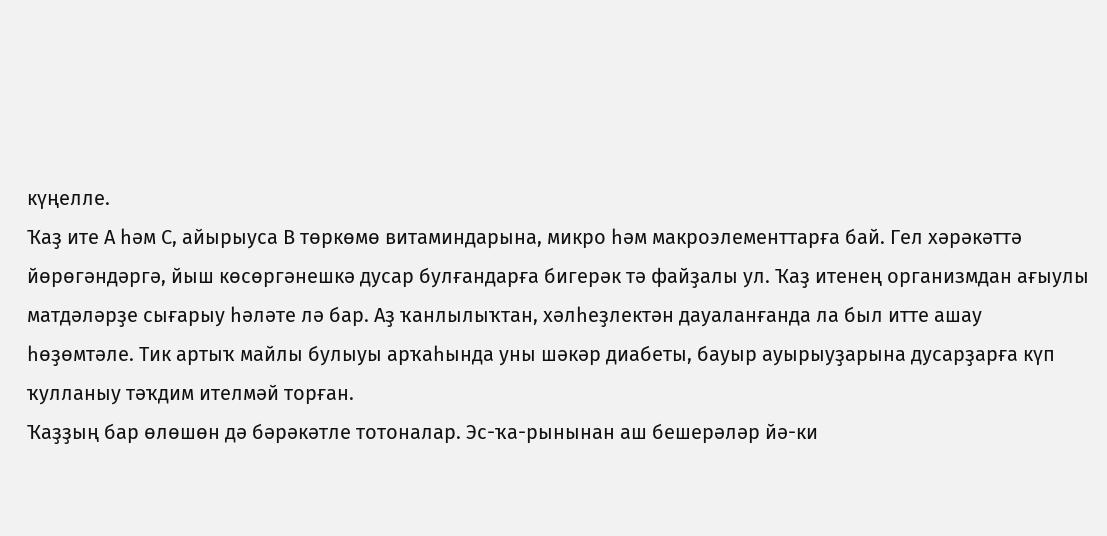күңелле.
Ҡаҙ ите А һәм С, айырыуса В төркөмө витаминдарына, микро һәм макроэлементтарға бай. Гел хәрәкәттә йөрөгәндәргә, йыш көсөргәнешкә дусар булғандарға бигерәк тә файҙалы ул. Ҡаҙ итенең организмдан ағыулы матдәләрҙе сығарыу һәләте лә бар. Аҙ ҡанлылыҡтан, хәлһеҙлектән дауаланғанда ла был итте ашау һөҙөмтәле. Тик артыҡ майлы булыуы арҡаһында уны шәкәр диабеты, бауыр ауырыуҙарына дусарҙарға күп ҡулланыу тәҡдим ителмәй торған.
Ҡаҙҙың бар өлөшөн дә бәрәкәтле тотоналар. Эс-ҡа-рынынан аш бешерәләр йә-ки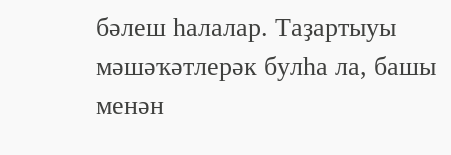бәлеш һалалар. Таҙартыуы мәшәҡәтлерәк булһа ла, башы менән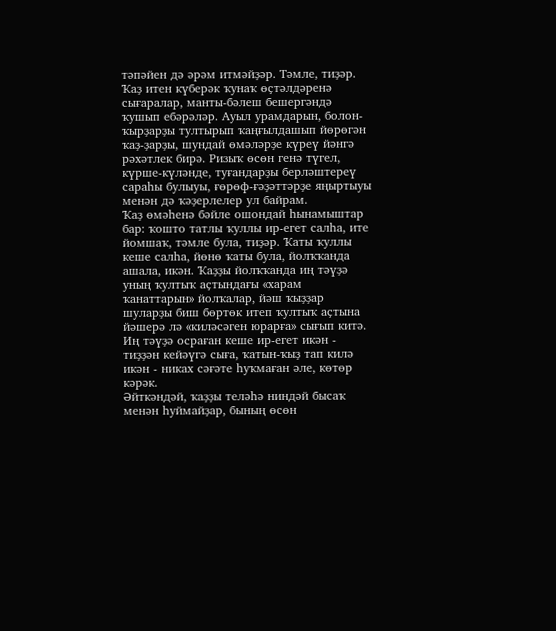тәпәйен дә әрәм итмәйҙәр. Тәмле, тиҙәр.
Ҡаҙ итен күберәк ҡунаҡ өҫтәлдәренә сығаралар, манты-бәлеш бешергәндә ҡушып ебәрәләр. Ауыл урамдарын, болон-ҡырҙарҙы тултырып ҡаңғылдашып йөрөгән ҡаҙ-ҙарҙы, шундай өмәләрҙе күреү йәнгә рәхәтлек бирә. Ризыҡ өсөн генә түгел, күрше-күләнде, туғандарҙы берләштереү сараһы булыуы, ғөрөф-ғәҙәттәрҙе яңыртыуы менән дә ҡәҙерлелер ул байрам.
Ҡаҙ өмәһенә бәйле ошондай һынамыштар бар: ҡошто татлы ҡуллы ир-егет салһа, ите йомшаҡ, тәмле була, тиҙәр. Ҡаты ҡуллы кеше салһа, йөнө ҡаты була, йолҡҡанда ашала, икән. Ҡаҙҙы йолҡҡанда иң тәүҙә уның ҡултыҡ аҫтындағы «харам ҡанаттарын» йолҡалар, йәш ҡыҙҙар шуларҙы биш бөртөк итеп ҡултыҡ аҫтына йәшерә лә «киләсәген юрарға» сығып китә. Иң тәүҙә осраған кеше ир-егет икән - тиҙҙән кейәүгә сыға, ҡатын-ҡыҙ тап килә икән - никах сәғәте һуҡмаған әле, көтөр кәрәк.
Әйткәндәй, ҡаҙҙы теләһә ниндәй бысаҡ менән һуймайҙар, бының өсөн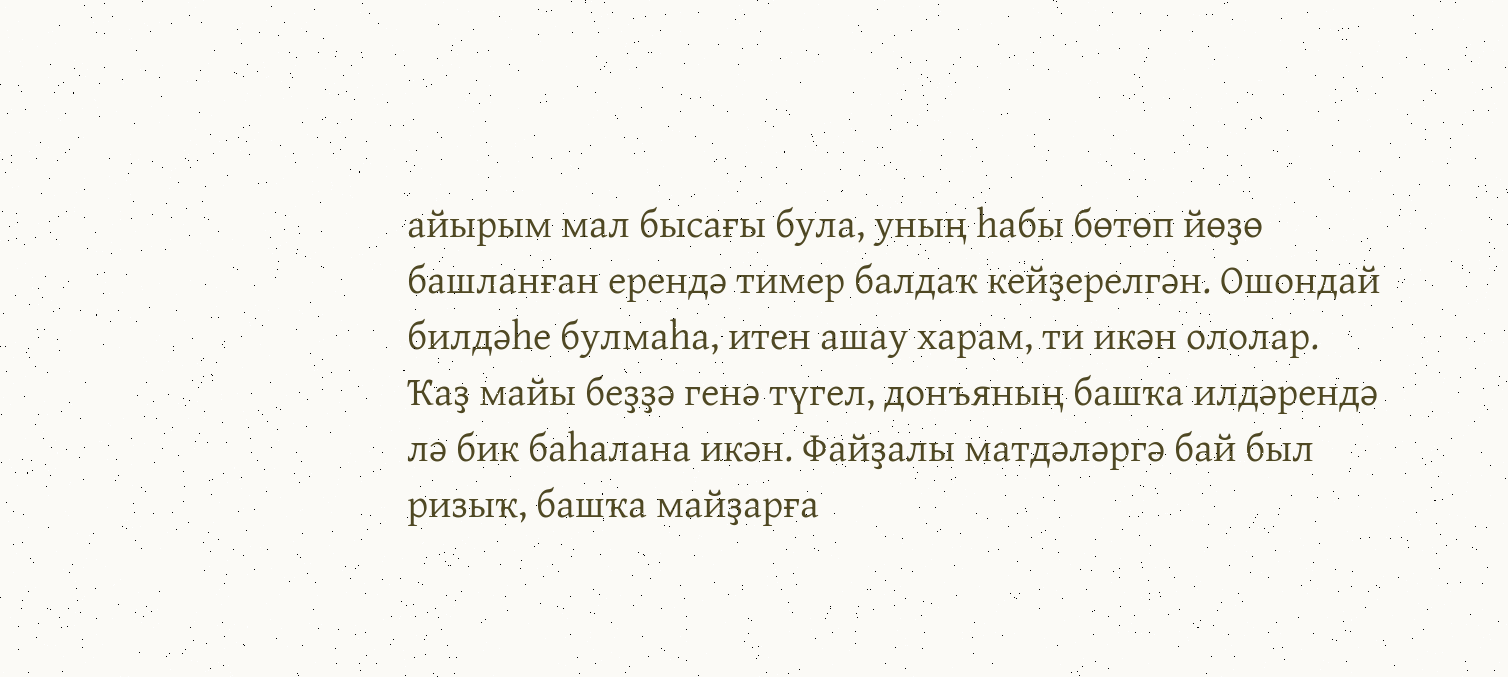айырым мал бысағы була, уның һабы бөтөп йөҙө башланған ерендә тимер балдаҡ кейҙерелгән. Ошондай билдәһе булмаһа, итен ашау харам, ти икән ололар.
Ҡаҙ майы беҙҙә генә түгел, донъяның башҡа илдәрендә лә бик баһалана икән. Файҙалы матдәләргә бай был ризыҡ, башҡа майҙарға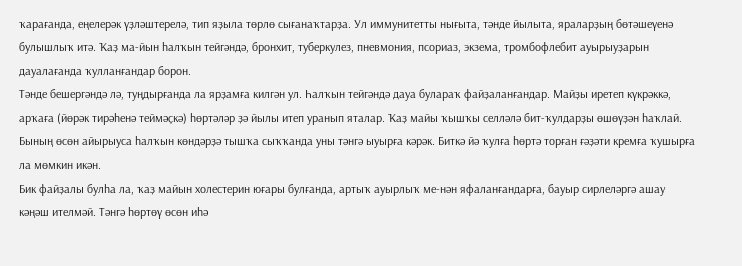ҡарағанда, еңелерәк үҙләштерелә, тип яҙыла төрлө сығанаҡтарҙа. Ул иммунитетты нығыта, тәнде йылыта, яраларҙың бөтәшеүенә булышлыҡ итә. Ҡаҙ ма-йын һалҡын тейгәндә, бронхит, туберкулез, пневмония, псориаз, экзема, тромбофлебит ауырыуҙарын дауалағанда ҡулланғандар борон.
Тәнде бешергәндә лә, туңдырғанда ла ярҙамға килгән ул. Һалҡын тейгәндә дауа булараҡ файҙаланғандар. Майҙы иретеп күкрәккә, арҡаға (йөрәк тирәһенә теймәҫкә) һөртәләр ҙә йылы итеп уранып яталар. Ҡаҙ майы ҡышҡы селләлә бит-ҡулдарҙы өшөүҙән һаҡлай. Бының өсөн айырыуса һалҡын көндәрҙә тышҡа сыҡҡанда уны тәнгә ыуырға кәрәк. Биткә йә ҡулға һөртә торған ғәҙәти кремға ҡушырға ла мөмкин икән.
Бик файҙалы булһа ла, ҡаҙ майын холестерин юғары булғанда, артыҡ ауырлыҡ ме-нән яфаланғандарға, бауыр сирлеләргә ашау кәңәш ителмәй. Тәнгә һөртөү өсөн иһә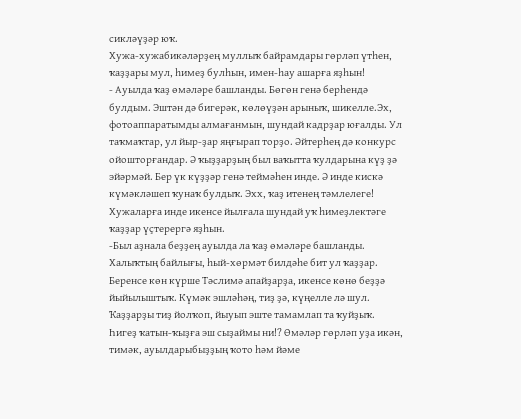сикләүҙәр юҡ.
Хужа-хужабикәләрҙең муллыҡ байрамдары гөрләп үтһен, ҡаҙҙары мул, һимеҙ булһын, имен-һау ашарға яҙһын!
- Ауылда ҡаҙ өмәләре башланды. Бөгөн генә берһендә булдым. Эштән дә бигерәк, көлөүҙән арыныҡ, шикелле.Эх, фотоаппаратымды алмағанмын, шундай кадрҙар юғалды. Ул таҡмаҡтар, ул йыр-ҙар яңғырап торҙо. Әйтерһең дә конкурс ойошторғандар. Ә ҡыҙҙарҙың был ваҡытта ҡулдарына күҙ ҙә эйәрмәй. Бер үк күҙҙәр генә теймәһен инде. Ә инде кискә күмәкләшеп ҡунаҡ булдыҡ. Эхх, ҡаҙ итенең тәмлелеге! Хужаларға инде икенсе йылғала шундай уҡ һимеҙлектәге ҡаҙҙар үҫтерергә яҙһын.
-Был аҙнала беҙҙең ауылда ла ҡаҙ өмәләре башланды. Халыҡтың байлығы, һый-хөрмәт билдәһе бит ул ҡаҙҙар. Беренсе көн күрше Тәслимә апайҙарҙа, икенсе көнө беҙҙә йыйылыштыҡ. Күмәк эшләһәң, тиҙ ҙә, күңелле лә шул. Ҡаҙҙарҙы тиҙ йолҡоп, йыуып эште тамамлап та ҡуйҙыҡ. Һигеҙ ҡатын-ҡыҙға эш сыҙаймы ни!? Өмәләр гөрләп уҙа икән, тимәк, ауылдарыбыҙҙың ҡото һәм йәме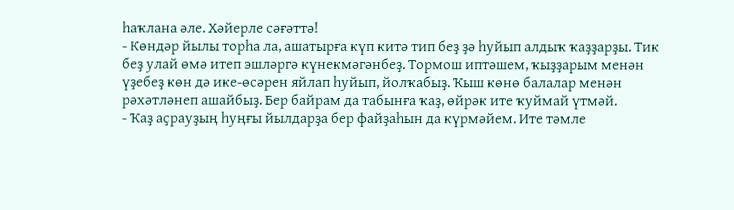һаҡлана әле. Хәйерле сәғәттә!
- Көндәр йылы торһа ла, ашатырға күп китә тип беҙ ҙә һуйып алдыҡ ҡаҙҙарҙы. Тик беҙ улай өмә итеп эшләргә күнекмәгәнбеҙ. Тормош иптәшем, ҡыҙҙарым менән үҙебеҙ көн дә ике-өсәрен яйлап һуйып, йолҡабыҙ. Ҡыш көнө балалар менән рәхәтләнеп ашайбыҙ. Бер байрам да табынға ҡаҙ, өйрәк ите ҡуймай үтмәй.
- Ҡаҙ аҫрауҙың һуңғы йылдарҙа бер файҙаһын да күрмәйем. Ите тәмле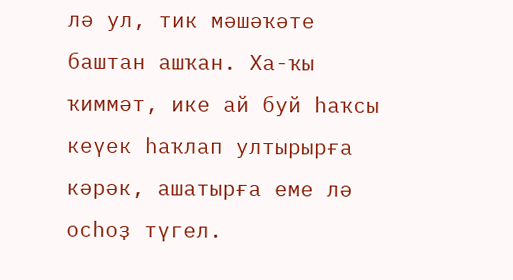лә ул, тик мәшәҡәте баштан ашҡан. Ха-ҡы ҡиммәт, ике ай буй һаҡсы кеүек һаҡлап ултырырға кәрәк, ашатырға еме лә осһоҙ түгел.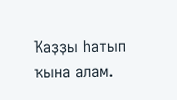Ҡаҙҙы һатып ҡына алам.